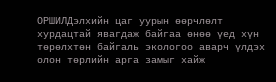ОРШИЛДэлхийн цаг уурын өөрчлөлт хурдацтай явагдаж байгаа өнөө үед хүн төрөлхтөн байгаль экологоо аварч үлдэх олон төрлийн арга замыг хайж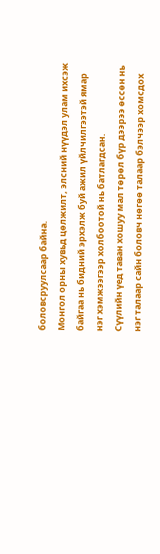боловсруулсаар байна.
Монгол орны хувьд цөлжилт, элсний нүүдэл улам ихсэж байгаа нь бидний эрхэлж буй ажил үйлчилгээтэй ямар нэг хэмжээгээр холбоотой нь батлагдсан.
Сүүлийн үед таван хошуу мал төрөл бүр дээрээ өссөн нь нэг талаар сайн боловч нөгөө талаар бэлчээр хомсдох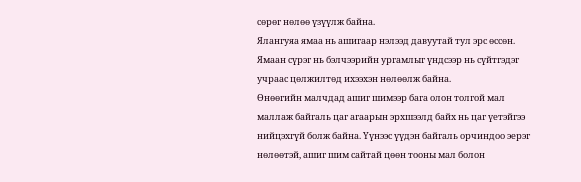сөрөг нөлөө үзүүлж байна.
Ялангуяа ямаа нь ашигаар нэлээд давуутай тул эрс өссөн. Ямаан сүрэг нь бэлчээрийн ургамлыг үндсээр нь сүйтгэдэг учраас цөлжилтөд ихээхэн нөлөөлж байна.
Өнөөгийн малчдад ашиг шимээр бага олон толгой мал маллаж байгаль цаг агаарын эрхшээлд байх нь цаг үетэйгээ нийцэхгүй болж байна. Үүнээс үүдэн байгаль орчиндоо эерэг нөлөөтэй, ашиг шим сайтай цөөн тооны мал болон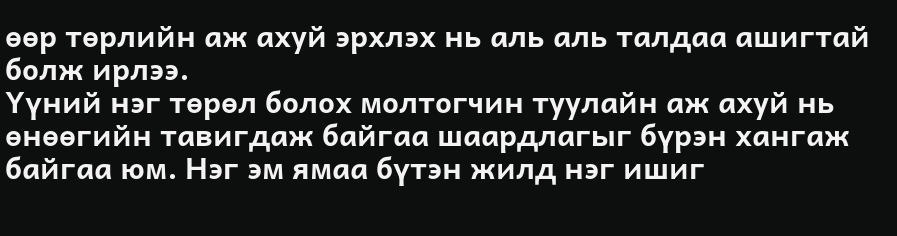өөр төрлийн аж ахуй эрхлэх нь аль аль талдаа ашигтай болж ирлээ.
Үүний нэг төрөл болох молтогчин туулайн аж ахуй нь өнөөгийн тавигдаж байгаа шаардлагыг бүрэн хангаж байгаа юм. Нэг эм ямаа бүтэн жилд нэг ишиг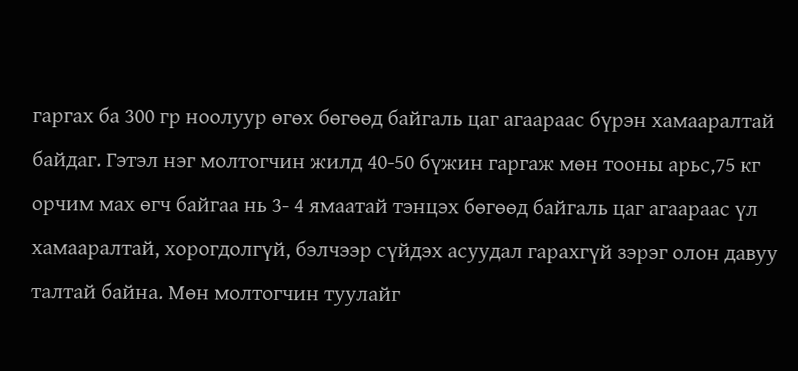гаргах ба 300 гр ноолуур өгөх бөгөөд байгаль цаг агаараас бүрэн хамааралтай байдаг. Гэтэл нэг молтогчин жилд 40-50 бүжин гаргаж мөн тооны арьс,75 кг орчим мах өгч байгаа нь 3- 4 ямаатай тэнцэх бөгөөд байгаль цаг агаараас үл хамааралтай, хорогдолгүй, бэлчээр сүйдэх асуудал гарахгүй зэрэг олон давуу талтай байна. Мөн молтогчин туулайг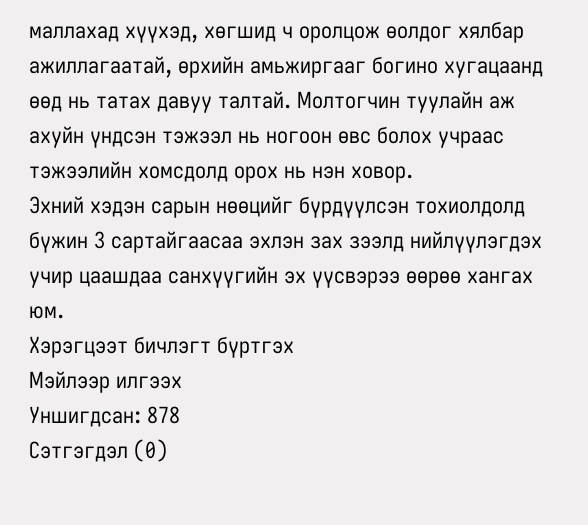маллахад хүүхэд, хөгшид ч оролцож өолдог хялбар ажиллагаатай, өрхийн амьжиргааг богино хугацаанд өөд нь татах давуу талтай. Молтогчин туулайн аж ахуйн үндсэн тэжээл нь ногоон өвс болох учраас тэжээлийн хомсдолд орох нь нэн ховор.
Эхний хэдэн сарын нөөцийг бүрдүүлсэн тохиолдолд бүжин 3 сартайгаасаа эхлэн зах зээлд нийлүүлэгдэх учир цаашдаа санхүүгийн эх үүсвэрээ өөрөө хангах юм.
Хэрэгцээт бичлэгт бүртгэх
Мэйлээр илгээх
Уншигдсан: 878
Сэтгэгдэл (0)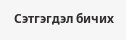Сэтгэгдэл бичих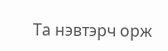Та нэвтэрч орж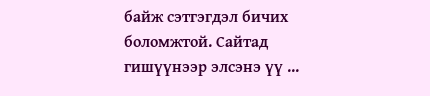байж сэтгэгдэл бичих боломжтой. Сайтад гишүүнээр элсэнэ үү ...